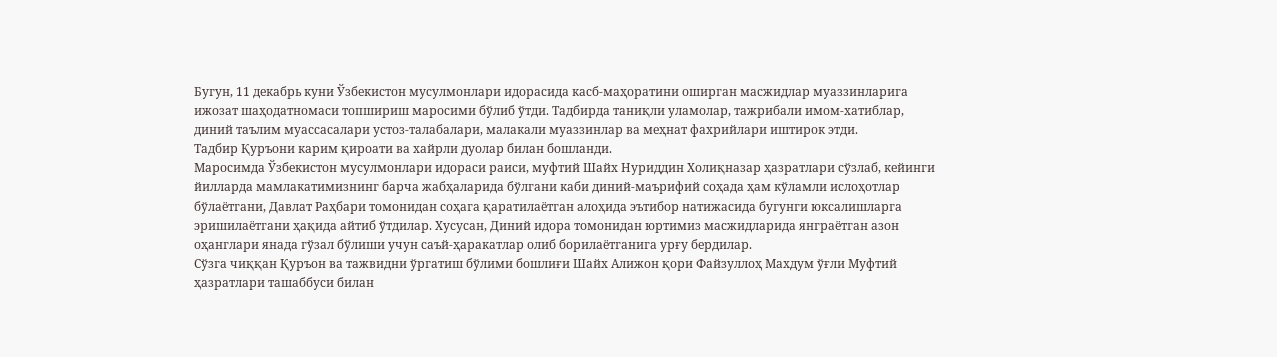Бугун, 11 декабрь куни Ўзбекистон мусулмонлари идорасида касб-маҳоратини оширган масжидлар муаззинларига ижозат шаҳодатномаси топшириш маросими бўлиб ўтди. Тадбирда таниқли уламолар, тажрибали имом-хатиблар, диний таълим муассасалари устоз-талабалари, малакали муаззинлар ва меҳнат фахрийлари иштирок этди.
Тадбир Қуръони карим қироати ва хайрли дуолар билан бошланди.
Маросимда Ўзбекистон мусулмонлари идораси раиси, муфтий Шайх Нуриддин Холиқназар ҳазратлари сўзлаб, кейинги йилларда мамлакатимизнинг барча жабҳаларида бўлгани каби диний-маърифий соҳада ҳам кўламли ислоҳотлар бўлаётгани, Давлат Раҳбари томонидан соҳага қаратилаётган алоҳида эътибор натижасида бугунги юксалишларга эришилаётгани ҳақида айтиб ўтдилар. Хусусан, Диний идора томонидан юртимиз масжидларида янграётган азон оҳанглари янада гўзал бўлиши учун саъй-ҳаракатлар олиб борилаётганига урғу бердилар.
Сўзга чиққан Қуръон ва тажвидни ўргатиш бўлими бошлиғи Шайх Алижон қори Файзуллоҳ Махдум ўғли Муфтий ҳазратлари ташаббуси билан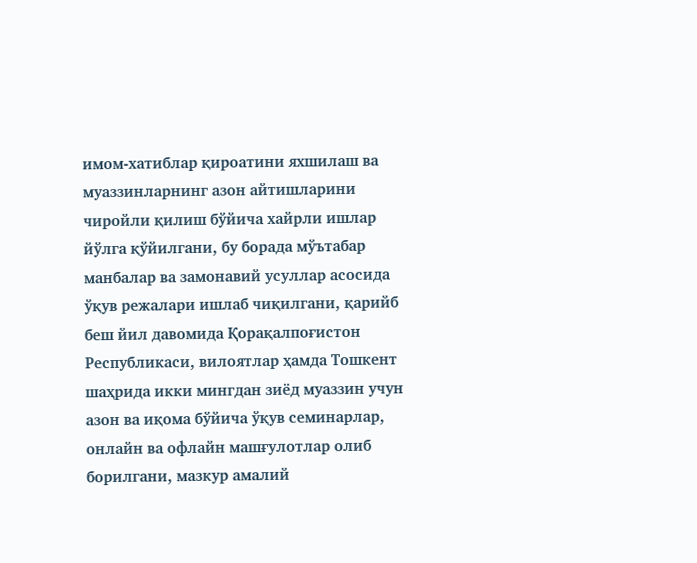имом-хатиблар қироатини яхшилаш ва муаззинларнинг азон айтишларини чиройли қилиш бўйича хайрли ишлар йўлга қўйилгани, бу борада мўътабар манбалар ва замонавий усуллар асосида ўқув режалари ишлаб чиқилгани, қарийб беш йил давомида Қорақалпоғистон Республикаси, вилоятлар ҳамда Тошкент шаҳрида икки мингдан зиёд муаззин учун азон ва иқома бўйича ўқув семинарлар, онлайн ва офлайн машғулотлар олиб борилгани, мазкур амалий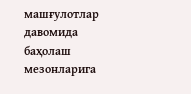машғулотлар давомида баҳолаш мезонларига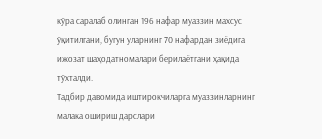кўра саралаб олинган 196 нафар муаззин махсус ўқитилгани, бугун уларнинг 70 нафардан зиёдига ижозат шаҳодатномалари берилаётгани ҳақида тўхталди.
Тадбир давомида иштирокчиларга муаззинларнинг малака ошириш дарслари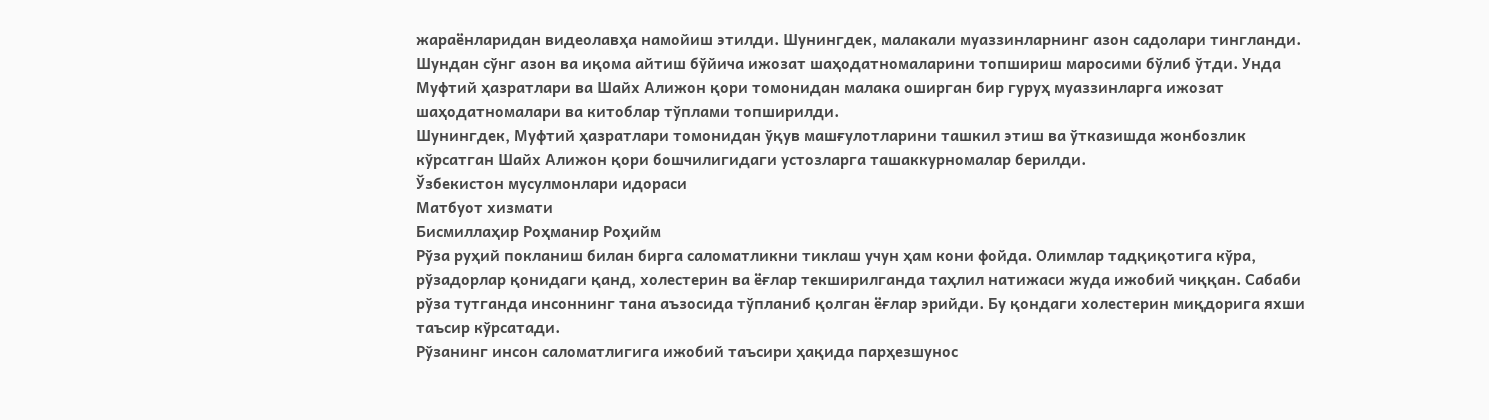жараёнларидан видеолавҳа намойиш этилди. Шунингдек, малакали муаззинларнинг азон садолари тингланди.
Шундан сўнг азон ва иқома айтиш бўйича ижозат шаҳодатномаларини топшириш маросими бўлиб ўтди. Унда Муфтий ҳазратлари ва Шайх Алижон қори томонидан малака оширган бир гуруҳ муаззинларга ижозат шаҳодатномалари ва китоблар тўплами топширилди.
Шунингдек, Муфтий ҳазратлари томонидан ўқув машғулотларини ташкил этиш ва ўтказишда жонбозлик кўрсатган Шайх Алижон қори бошчилигидаги устозларга ташаккурномалар берилди.
Ўзбекистон мусулмонлари идораси
Матбуот хизмати
Бисмиллаҳир Роҳманир Роҳийм
Рўза руҳий покланиш билан бирга саломатликни тиклаш учун ҳам кони фойда. Олимлар тадқиқотига кўра, рўзадорлар қонидаги қанд, холестерин ва ёғлар текширилганда таҳлил натижаси жуда ижобий чиққан. Сабаби рўза тутганда инсоннинг тана аъзосида тўпланиб қолган ёғлар эрийди. Бу қондаги холестерин миқдорига яхши таъсир кўрсатади.
Рўзанинг инсон саломатлигига ижобий таъсири ҳақида парҳезшунос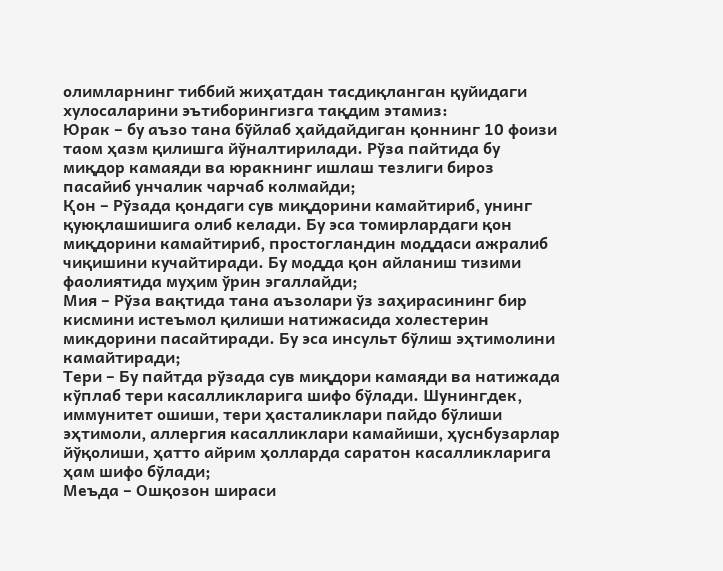олимларнинг тиббий жиҳатдан тасдиқланган қуйидаги хулосаларини эътиборингизга тақдим этамиз:
Юрак – бу аъзо тана бўйлаб ҳайдайдиган қоннинг 10 фоизи таом ҳазм қилишга йўналтирилади. Рўза пайтида бу миқдор камаяди ва юракнинг ишлаш тезлиги бироз пасайиб унчалик чарчаб колмайди;
Қон – Рўзада қондаги сув миқдорини камайтириб, унинг қуюқлашишига олиб келади. Бу эса томирлардаги қон миқдорини камайтириб, простогландин моддаси ажралиб чиқишини кучайтиради. Бу модда қон айланиш тизими фаолиятида муҳим ўрин эгаллайди;
Мия – Рўза вақтида тана аъзолари ўз заҳирасининг бир кисмини истеъмол қилиши натижасида холестерин микдорини пасайтиради. Бу эса инсульт бўлиш эҳтимолини камайтиради;
Тери – Бу пайтда рўзада сув миқдори камаяди ва натижада кўплаб тери касалликларига шифо бўлади. Шунингдек, иммунитет ошиши, тери ҳасталиклари пайдо бўлиши эҳтимоли, аллергия касалликлари камайиши, ҳуснбузарлар йўқолиши, ҳатто айрим ҳолларда саратон касалликларига ҳам шифо бўлади;
Меъда – Ошқозон шираси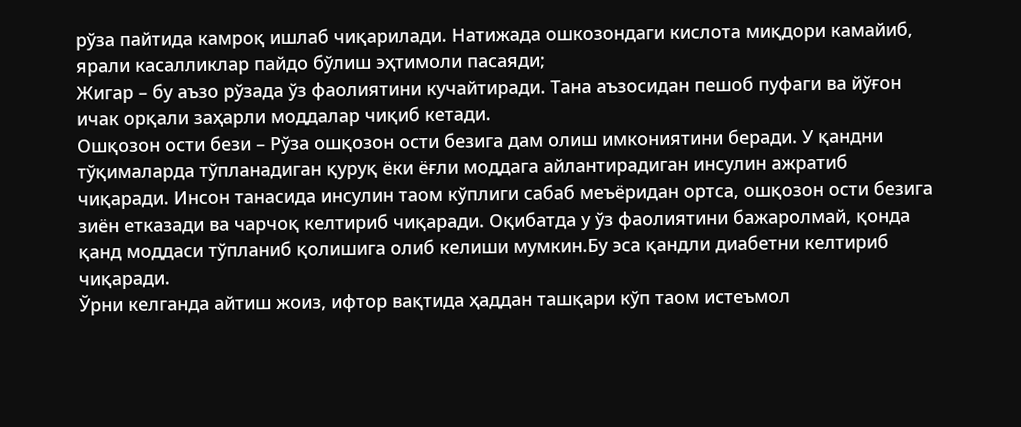рўза пайтида камроқ ишлаб чиқарилади. Натижада ошкозондаги кислота миқдори камайиб, ярали касалликлар пайдо бўлиш эҳтимоли пасаяди;
Жигар – бу аъзо рўзада ўз фаолиятини кучайтиради. Тана аъзосидан пешоб пуфаги ва йўғон ичак орқали заҳарли моддалар чиқиб кетади.
Ошқозон ости бези – Рўза ошқозон ости безига дам олиш имкониятини беради. У қандни тўқималарда тўпланадиган қуруқ ёки ёғли моддага айлантирадиган инсулин ажратиб чиқаради. Инсон танасида инсулин таом кўплиги сабаб меъёридан ортса, ошқозон ости безига зиён етказади ва чарчоқ келтириб чиқаради. Оқибатда у ўз фаолиятини бажаролмай, қонда қанд моддаси тўпланиб қолишига олиб келиши мумкин.Бу эса қандли диабетни келтириб чиқаради.
Ўрни келганда айтиш жоиз, ифтор вақтида ҳаддан ташқари кўп таом истеъмол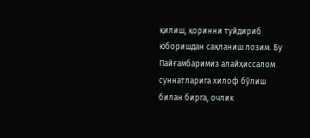қилиш, қоринни туйдириб юборишдан сақланиш лозим. Бу Пайғамбаримиз алайҳиссалом суннатларига хилоф бўлиш билан бирга, очлик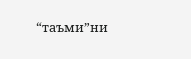“таъми”ни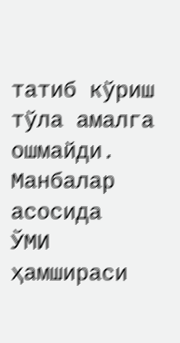татиб кўриш тўла амалга ошмайди.
Манбалар асосида
ЎМИ ҳамшираси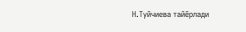Н.Туйчиева тайёрлади